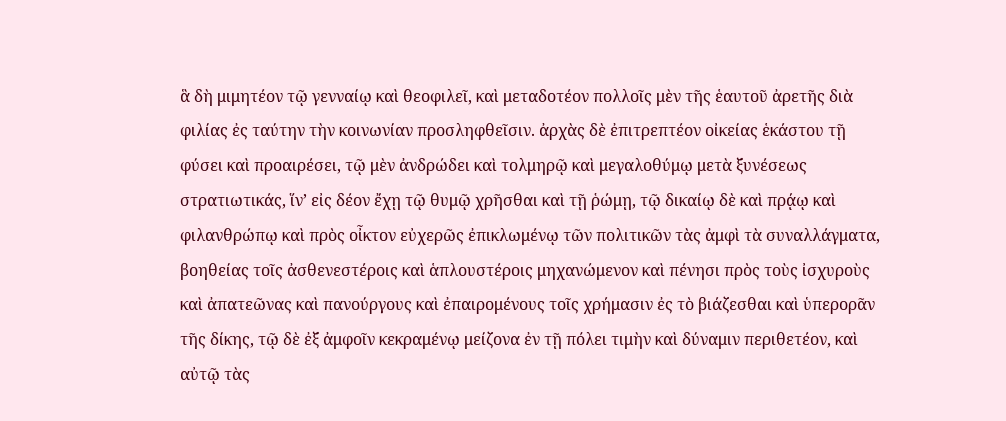ἃ δὴ μιμητέον τῷ γενναίῳ καὶ θεοφιλεῖ, καὶ μεταδοτέον πολλοῖς μὲν τῆς ἑαυτοῦ ἀρετῆς διὰ φιλίας ἐς ταύτην τὴν κοινωνίαν προσληφθεῖσιν. ἀρχὰς δὲ ἐπιτρεπτέον οἰκείας ἑκάστου τῇ φύσει καὶ προαιρέσει, τῷ μὲν ἀνδρώδει καὶ τολμηρῷ καὶ μεγαλοθύμῳ μετὰ ξυνέσεως στρατιωτικάς, ἵν’ εἰς δέον ἔχῃ τῷ θυμῷ χρῆσθαι καὶ τῇ ῥώμῃ, τῷ δικαίῳ δὲ καὶ πρᾴῳ καὶ φιλανθρώπῳ καὶ πρὸς οἶκτον εὐχερῶς ἐπικλωμένῳ τῶν πολιτικῶν τὰς ἀμφὶ τὰ συναλλάγματα, βοηθείας τοῖς ἀσθενεστέροις καὶ ἁπλουστέροις μηχανώμενον καὶ πένησι πρὸς τοὺς ἰσχυροὺς καὶ ἀπατεῶνας καὶ πανούργους καὶ ἐπαιρομένους τοῖς χρήμασιν ἐς τὸ βιάζεσθαι καὶ ὑπερορᾶν τῆς δίκης, τῷ δὲ ἐξ ἀμφοῖν κεκραμένῳ μείζονα ἐν τῇ πόλει τιμὴν καὶ δύναμιν περιθετέον, καὶ αὐτῷ τὰς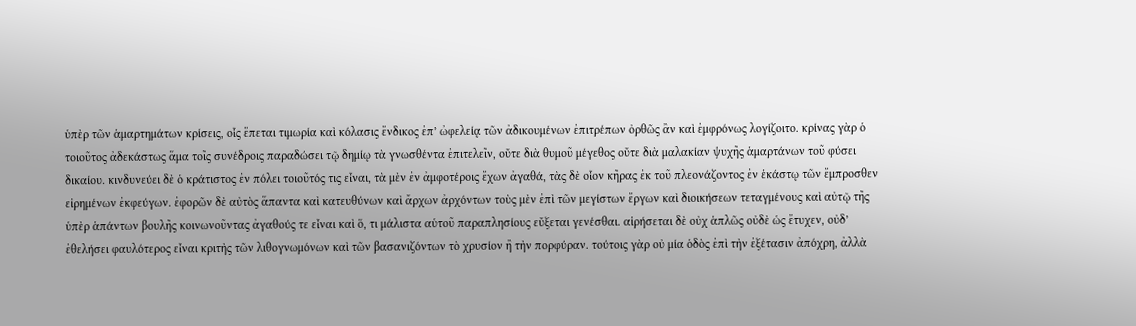ὑπὲρ τῶν ἁμαρτημάτων κρίσεις, οἷς ἕπεται τιμωρία καὶ κόλασις ἔνδικος ἐπ’ ὠφελείᾳ τῶν ἀδικουμένων ἐπιτρέπων ὀρθῶς ἂν καὶ ἐμφρόνως λογίζοιτο. κρίνας γὰρ ὁ τοιοῦτος ἀδεκάστως ἅμα τοῖς συνέδροις παραδώσει τῷ δημίῳ τὰ γνωσθέντα ἐπιτελεῖν, οὔτε διὰ θυμοῦ μέγεθος οὔτε διὰ μαλακίαν ψυχῆς ἁμαρτάνων τοῦ φύσει δικαίου. κινδυνεύει δὲ ὁ κράτιστος ἐν πόλει τοιοῦτός τις εἶναι, τὰ μὲν ἐν ἀμφοτέροις ἔχων ἀγαθά, τὰς δὲ οἷον κῆρας ἐκ τοῦ πλεονάζοντος ἐν ἑκάστῳ τῶν ἔμπροσθεν εἰρημένων ἐκφεύγων. ἐφορῶν δὲ αὐτὸς ἅπαντα καὶ κατευθύνων καὶ ἄρχων ἀρχόντων τοὺς μὲν ἐπὶ τῶν μεγίστων ἔργων καὶ διοικήσεων τεταγμένους καὶ αὐτῷ τῆς ὑπὲρ ἁπάντων βουλῆς κοινωνοῦντας ἀγαθούς τε εἶναι καὶ ὅ, τι μάλιστα αὑτοῦ παραπλησίους εὔξεται γενέσθαι. αἱρήσεται δὲ οὐχ ἁπλῶς οὐδὲ ὡς ἔτυχεν, οὐδ’ ἐθελήσει φαυλότερος εἶναι κριτὴς τῶν λιθογνωμόνων καὶ τῶν βασανιζόντων τὸ χρυσίον ἢ τὴν πορφύραν. τούτοις γὰρ οὐ μία ὁδὸς ἐπὶ τὴν ἐξέτασιν ἀπόχρη, ἀλλὰ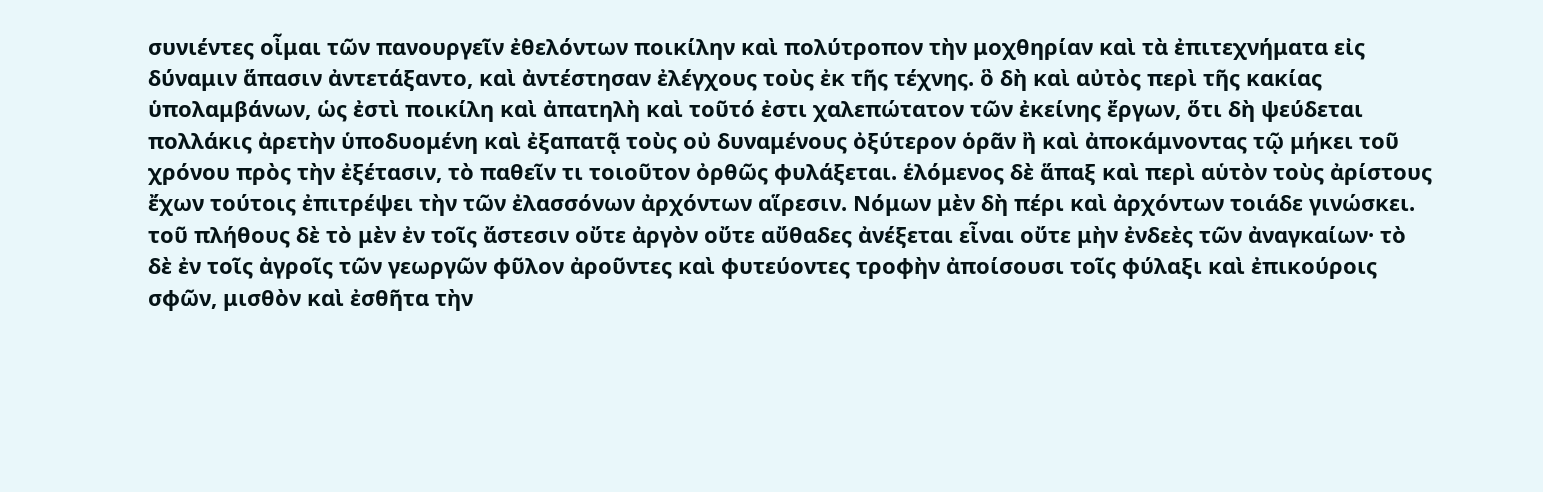συνιέντες οἶμαι τῶν πανουργεῖν ἐθελόντων ποικίλην καὶ πολύτροπον τὴν μοχθηρίαν καὶ τὰ ἐπιτεχνήματα εἰς δύναμιν ἅπασιν ἀντετάξαντο, καὶ ἀντέστησαν ἐλέγχους τοὺς ἐκ τῆς τέχνης. ὃ δὴ καὶ αὐτὸς περὶ τῆς κακίας ὑπολαμβάνων, ὡς ἐστὶ ποικίλη καὶ ἀπατηλὴ καὶ τοῦτό ἐστι χαλεπώτατον τῶν ἐκείνης ἔργων, ὅτι δὴ ψεύδεται πολλάκις ἀρετὴν ὑποδυομένη καὶ ἐξαπατᾷ τοὺς οὐ δυναμένους ὀξύτερον ὁρᾶν ἢ καὶ ἀποκάμνοντας τῷ μήκει τοῦ χρόνου πρὸς τὴν ἐξέτασιν, τὸ παθεῖν τι τοιοῦτον ὀρθῶς φυλάξεται. ἑλόμενος δὲ ἅπαξ καὶ περὶ αὑτὸν τοὺς ἀρίστους ἔχων τούτοις ἐπιτρέψει τὴν τῶν ἐλασσόνων ἀρχόντων αἵρεσιν. Νόμων μὲν δὴ πέρι καὶ ἀρχόντων τοιάδε γινώσκει. τοῦ πλήθους δὲ τὸ μὲν ἐν τοῖς ἄστεσιν οὔτε ἀργὸν οὔτε αὔθαδες ἀνέξεται εἶναι οὔτε μὴν ἐνδεὲς τῶν ἀναγκαίων· τὸ δὲ ἐν τοῖς ἀγροῖς τῶν γεωργῶν φῦλον ἀροῦντες καὶ φυτεύοντες τροφὴν ἀποίσουσι τοῖς φύλαξι καὶ ἐπικούροις σφῶν, μισθὸν καὶ ἐσθῆτα τὴν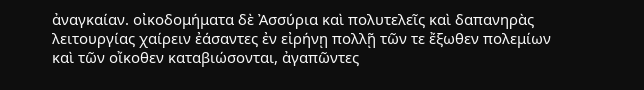ἀναγκαίαν. οἰκοδομήματα δὲ Ἀσσύρια καὶ πολυτελεῖς καὶ δαπανηρὰς λειτουργίας χαίρειν ἐάσαντες ἐν εἰρήνῃ πολλῇ τῶν τε ἔξωθεν πολεμίων καὶ τῶν οἴκοθεν καταβιώσονται, ἀγαπῶντες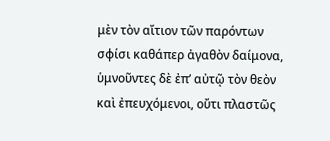μὲν τὸν αἴτιον τῶν παρόντων σφίσι καθάπερ ἀγαθὸν δαίμονα, ὑμνοῦντες δὲ ἐπ’ αὐτῷ τὸν θεὸν καὶ ἐπευχόμενοι, οὔτι πλαστῶς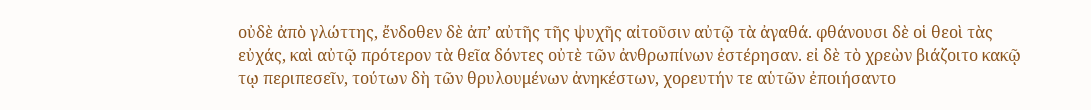οὐδὲ ἀπὸ γλώττης, ἔνδοθεν δὲ ἀπ’ αὐτῆς τῆς ψυχῆς αἰτοῦσιν αὐτῷ τὰ ἀγαθά. φθάνουσι δὲ οἱ θεοὶ τὰς εὐχάς, καὶ αὐτῷ πρότερον τὰ θεῖα δόντες οὐτὲ τῶν ἀνθρωπίνων ἐστέρησαν. εἰ δὲ τὸ χρεὼν βιάζοιτο κακῷ τῳ περιπεσεῖν, τούτων δὴ τῶν θρυλουμένων ἀνηκέστων, χορευτήν τε αὑτῶν ἐποιήσαντο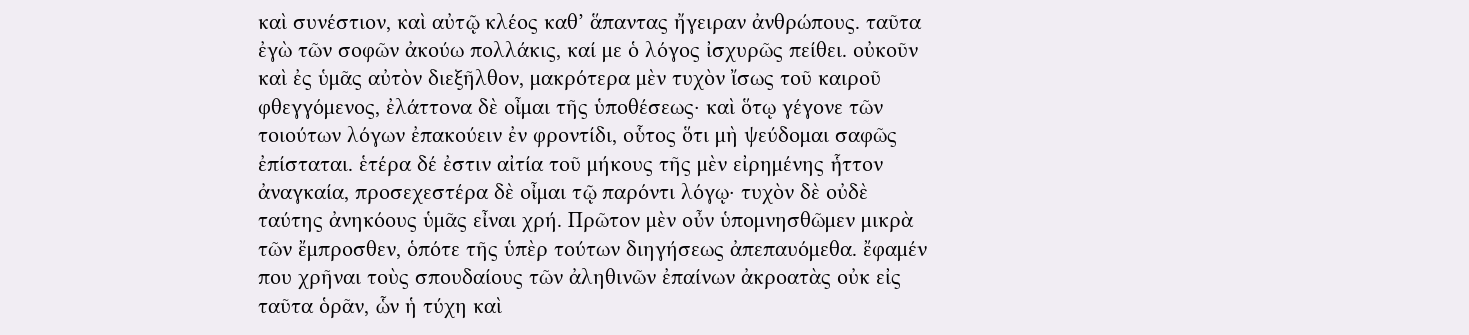καὶ συνέστιον, καὶ αὐτῷ κλέος καθ’ ἅπαντας ἤγειραν ἀνθρώπους. ταῦτα ἐγὼ τῶν σοφῶν ἀκούω πολλάκις, καί με ὁ λόγος ἰσχυρῶς πείθει. οὐκοῦν καὶ ἐς ὑμᾶς αὐτὸν διεξῆλθον, μακρότερα μὲν τυχὸν ἴσως τοῦ καιροῦ φθεγγόμενος, ἐλάττονα δὲ οἶμαι τῆς ὑποθέσεως· καὶ ὅτῳ γέγονε τῶν τοιούτων λόγων ἐπακούειν ἐν φροντίδι, οὗτος ὅτι μὴ ψεύδομαι σαφῶς ἐπίσταται. ἑτέρα δέ ἐστιν αἰτία τοῦ μήκους τῆς μὲν εἰρημένης ἧττον ἀναγκαία, προσεχεστέρα δὲ οἶμαι τῷ παρόντι λόγῳ· τυχὸν δὲ οὐδὲ ταύτης ἀνηκόους ὑμᾶς εἶναι χρή. Πρῶτον μὲν οὖν ὑπομνησθῶμεν μικρὰ τῶν ἔμπροσθεν, ὁπότε τῆς ὑπὲρ τούτων διηγήσεως ἀπεπαυόμεθα. ἔφαμέν που χρῆναι τοὺς σπουδαίους τῶν ἀληθινῶν ἐπαίνων ἀκροατὰς οὐκ εἰς ταῦτα ὁρᾶν, ὧν ἡ τύχη καὶ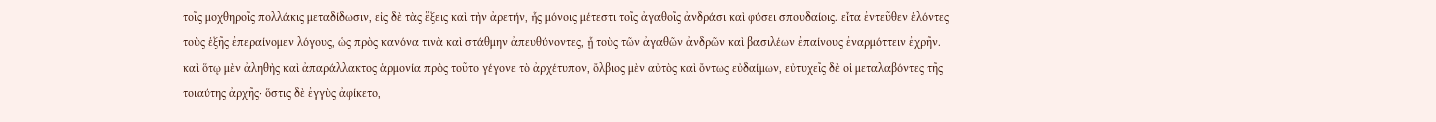τοῖς μοχθηροῖς πολλάκις μεταδίδωσιν, εἰς δὲ τὰς ἕξεις καὶ τὴν ἀρετήν, ἧς μόνοις μέτεστι τοῖς ἀγαθοῖς ἀνδράσι καὶ φύσει σπουδαίοις. εἶτα ἐντεῦθεν ἑλόντες τοὺς ἑξῆς ἐπεραίνομεν λόγους, ὡς πρὸς κανόνα τινὰ καὶ στάθμην ἀπευθύνοντες, ᾗ τοὺς τῶν ἀγαθῶν ἀνδρῶν καὶ βασιλέων ἐπαίνους ἐναρμόττειν ἐχρῆν. καὶ ὅτῳ μὲν ἀληθὴς καὶ ἀπαράλλακτος ἁρμονία πρὸς τοῦτο γέγονε τὸ ἀρχέτυπον, ὄλβιος μὲν αὐτὸς καὶ ὄντως εὐδαίμων, εὐτυχεῖς δὲ οἱ μεταλαβόντες τῆς τοιαύτης ἀρχῆς· ὅστις δὲ ἐγγὺς ἀφίκετο,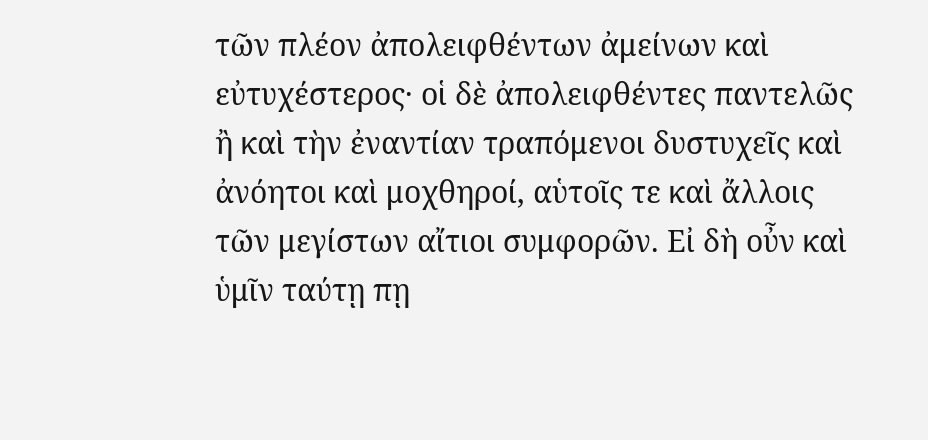τῶν πλέον ἀπολειφθέντων ἀμείνων καὶ εὐτυχέστερος· οἱ δὲ ἀπολειφθέντες παντελῶς ἢ καὶ τὴν ἐναντίαν τραπόμενοι δυστυχεῖς καὶ ἀνόητοι καὶ μοχθηροί, αὑτοῖς τε καὶ ἄλλοις τῶν μεγίστων αἴτιοι συμφορῶν. Εἰ δὴ οὖν καὶ ὑμῖν ταύτῃ πῃ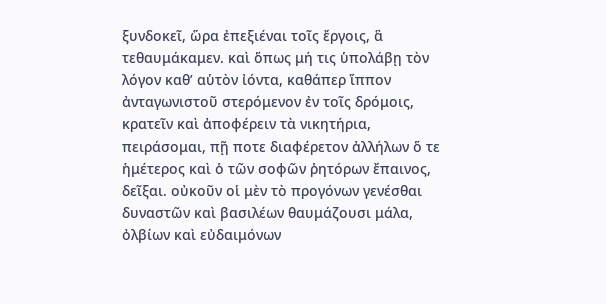ξυνδοκεῖ, ὥρα ἐπεξιέναι τοῖς ἔργοις, ἃ τεθαυμάκαμεν. καὶ ὅπως μή τις ὑπολάβῃ τὸν λόγον καθ’ αὑτὸν ἰόντα, καθάπερ ἵππον ἀνταγωνιστοῦ στερόμενον ἐν τοῖς δρόμοις, κρατεῖν καὶ ἀποφέρειν τὰ νικητήρια, πειράσομαι, πῇ ποτε διαφέρετον ἀλλήλων ὅ τε ἡμέτερος καὶ ὁ τῶν σοφῶν ῥητόρων ἔπαινος, δεῖξαι. οὐκοῦν οἱ μὲν τὸ προγόνων γενέσθαι δυναστῶν καὶ βασιλέων θαυμάζουσι μάλα, ὀλβίων καὶ εὐδαιμόνων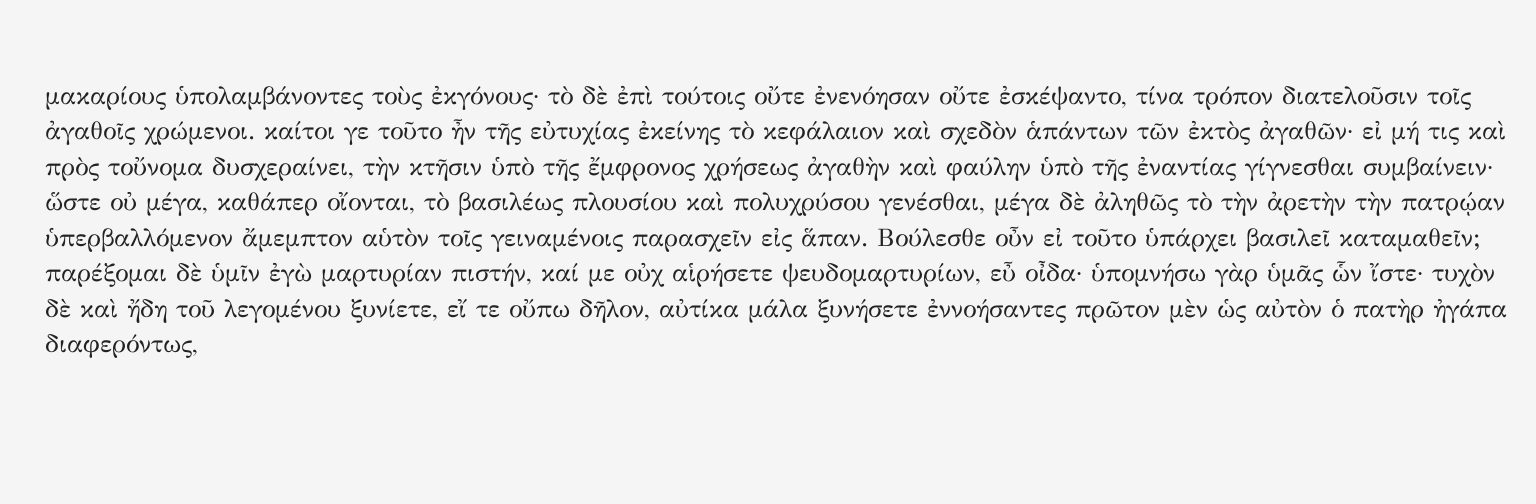μακαρίους ὑπολαμβάνοντες τοὺς ἐκγόνους· τὸ δὲ ἐπὶ τούτοις οὔτε ἐνενόησαν οὔτε ἐσκέψαντο, τίνα τρόπον διατελοῦσιν τοῖς ἀγαθοῖς χρώμενοι. καίτοι γε τοῦτο ἦν τῆς εὐτυχίας ἐκείνης τὸ κεφάλαιον καὶ σχεδὸν ἁπάντων τῶν ἐκτὸς ἀγαθῶν· εἰ μή τις καὶ πρὸς τοὔνομα δυσχεραίνει, τὴν κτῆσιν ὑπὸ τῆς ἔμφρονος χρήσεως ἀγαθὴν καὶ φαύλην ὑπὸ τῆς ἐναντίας γίγνεσθαι συμβαίνειν· ὥστε οὐ μέγα, καθάπερ οἴονται, τὸ βασιλέως πλουσίου καὶ πολυχρύσου γενέσθαι, μέγα δὲ ἀληθῶς τὸ τὴν ἀρετὴν τὴν πατρῴαν ὑπερβαλλόμενον ἄμεμπτον αὑτὸν τοῖς γειναμένοις παρασχεῖν εἰς ἅπαν. Βούλεσθε οὖν εἰ τοῦτο ὑπάρχει βασιλεῖ καταμαθεῖν; παρέξομαι δὲ ὑμῖν ἐγὼ μαρτυρίαν πιστήν, καί με οὐχ αἱρήσετε ψευδομαρτυρίων, εὖ οἶδα· ὑπομνήσω γὰρ ὑμᾶς ὧν ἴστε· τυχὸν δὲ καὶ ἤδη τοῦ λεγομένου ξυνίετε, εἴ τε οὔπω δῆλον, αὐτίκα μάλα ξυνήσετε ἐννοήσαντες πρῶτον μὲν ὡς αὐτὸν ὁ πατὴρ ἠγάπα διαφερόντως,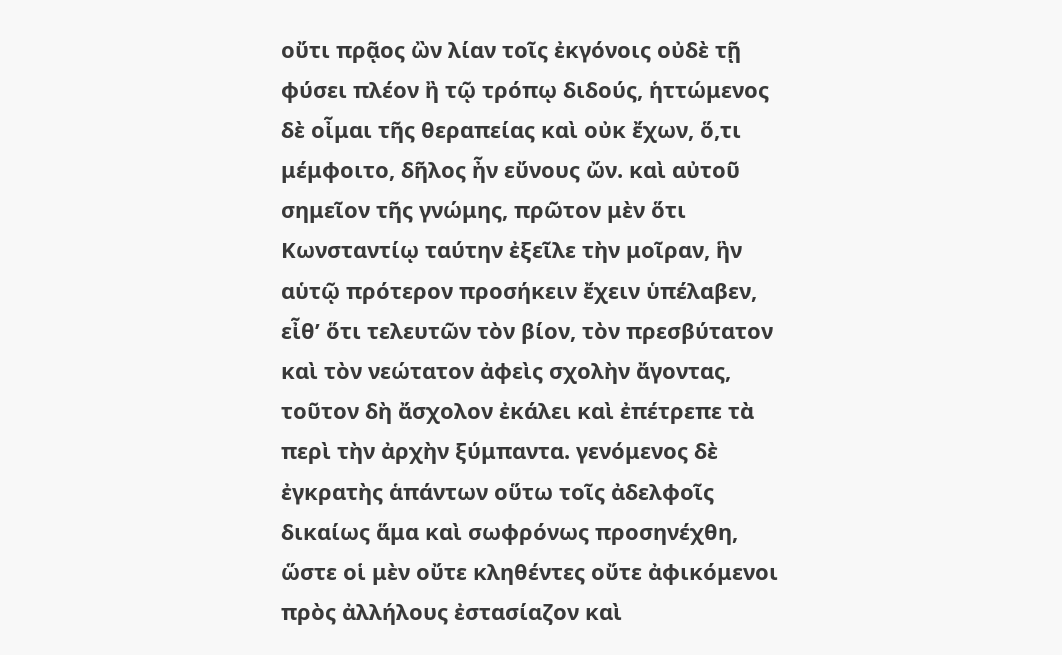οὔτι πρᾷος ὢν λίαν τοῖς ἐκγόνοις οὐδὲ τῇ φύσει πλέον ἢ τῷ τρόπῳ διδούς, ἡττώμενος δὲ οἶμαι τῆς θεραπείας καὶ οὐκ ἔχων, ὅ,τι μέμφοιτο, δῆλος ἦν εὔνους ὤν. καὶ αὐτοῦ σημεῖον τῆς γνώμης, πρῶτον μὲν ὅτι Κωνσταντίῳ ταύτην ἐξεῖλε τὴν μοῖραν, ἣν αὑτῷ πρότερον προσήκειν ἔχειν ὑπέλαβεν, εἶθ’ ὅτι τελευτῶν τὸν βίον, τὸν πρεσβύτατον καὶ τὸν νεώτατον ἀφεὶς σχολὴν ἄγοντας, τοῦτον δὴ ἄσχολον ἐκάλει καὶ ἐπέτρεπε τὰ περὶ τὴν ἀρχὴν ξύμπαντα. γενόμενος δὲ ἐγκρατὴς ἁπάντων οὕτω τοῖς ἀδελφοῖς δικαίως ἅμα καὶ σωφρόνως προσηνέχθη, ὥστε οἱ μὲν οὔτε κληθέντες οὔτε ἀφικόμενοι πρὸς ἀλλήλους ἐστασίαζον καὶ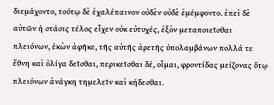διεμάχοντο, τούτῳ δὲ ἐχαλέπαινον οὐδὲν οὐδὲ ἐμέμφοντο. ἐπεὶ δὲ αὐτῶν ἡ στάσις τέλος εἶχεν οὐκ εὐτυχές, ἐξὸν μεταποιεῖσθαι πλειόνων, ἑκὼν ἀφῆκε, τῆς αὐτῆς ἀρετῆς ὑπολαμβάνων πολλά τε ἔθνη καὶ ὀλίγα δεῖσθαι, περικεῖσθαι δέ, οἶμαι, φροντίδας μείζονας ὅτῳ πλειόνων ἀνάγκη τημελεῖν καὶ κήδεσθαι.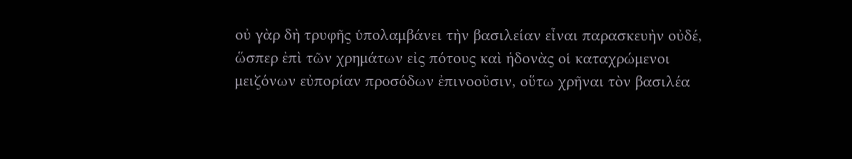οὐ γὰρ δὴ τρυφῆς ὑπολαμβάνει τὴν βασιλείαν εἶναι παρασκευὴν οὐδέ, ὥσπερ ἐπὶ τῶν χρημάτων εἰς πότους καὶ ἡδονὰς οἱ καταχρώμενοι μειζόνων εὐπορίαν προσόδων ἐπινοοῦσιν, οὕτω χρῆναι τὸν βασιλέα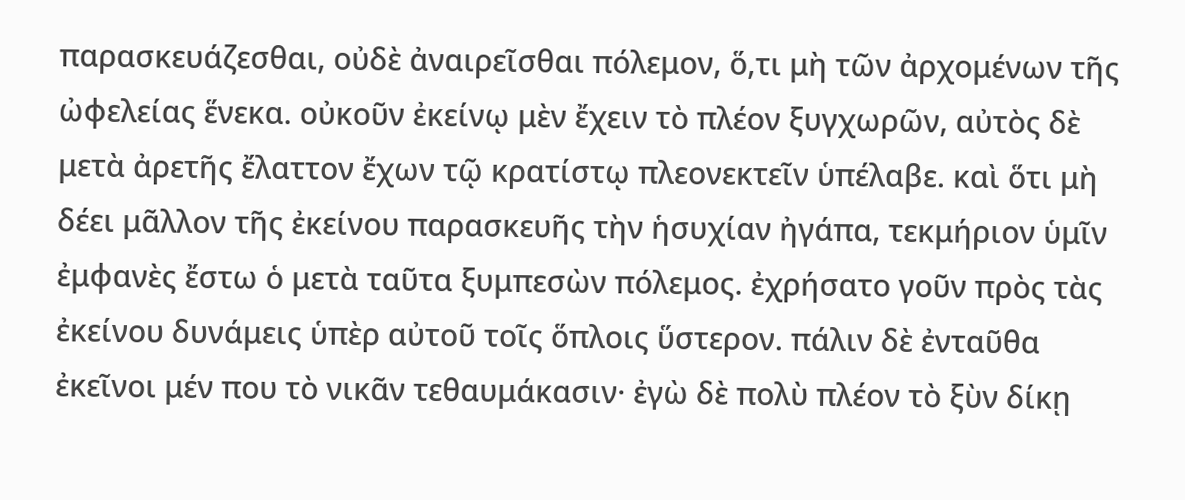παρασκευάζεσθαι, οὐδὲ ἀναιρεῖσθαι πόλεμον, ὅ,τι μὴ τῶν ἀρχομένων τῆς ὠφελείας ἕνεκα. οὐκοῦν ἐκείνῳ μὲν ἔχειν τὸ πλέον ξυγχωρῶν, αὐτὸς δὲ μετὰ ἀρετῆς ἔλαττον ἔχων τῷ κρατίστῳ πλεονεκτεῖν ὑπέλαβε. καὶ ὅτι μὴ δέει μᾶλλον τῆς ἐκείνου παρασκευῆς τὴν ἡσυχίαν ἠγάπα, τεκμήριον ὑμῖν ἐμφανὲς ἔστω ὁ μετὰ ταῦτα ξυμπεσὼν πόλεμος. ἐχρήσατο γοῦν πρὸς τὰς ἐκείνου δυνάμεις ὑπὲρ αὐτοῦ τοῖς ὅπλοις ὕστερον. πάλιν δὲ ἐνταῦθα ἐκεῖνοι μέν που τὸ νικᾶν τεθαυμάκασιν· ἐγὼ δὲ πολὺ πλέον τὸ ξὺν δίκῃ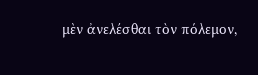μὲν ἀνελέσθαι τὸν πόλεμον,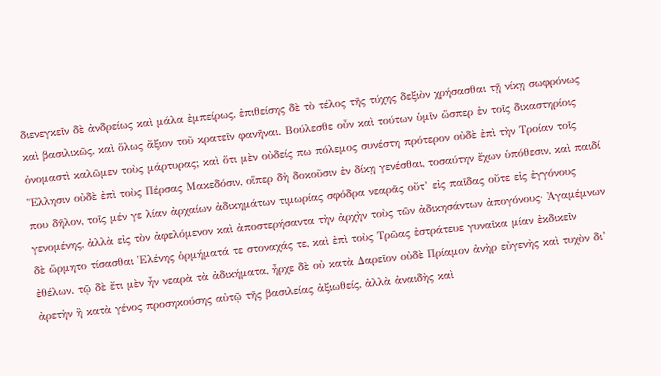διενεγκεῖν δὲ ἀνδρείως καὶ μάλα ἐμπείρως, ἐπιθείσης δὲ τὸ τέλος τῆς τύχης δεξιὸν χρήσασθαι τῇ νίκῃ σωφρόνως καὶ βασιλικῶς, καὶ ὅλως ἄξιον τοῦ κρατεῖν φανῆναι. Βούλεσθε οὖν καὶ τούτων ὑμῖν ὥσπερ ἐν τοῖς δικαστηρίοις ὀνομαστὶ καλῶμεν τοὺς μάρτυρας; καὶ ὅτι μὲν οὐδείς πω πόλεμος συνέστη πρότερον οὐδὲ ἐπὶ τὴν Τροίαν τοῖς Ἕλλησιν οὐδὲ ἐπὶ τοὺς Πέρσας Μακεδόσιν, οἵπερ δὴ δοκοῦσιν ἐν δίκῃ γενέσθαι, τοσαύτην ἔχων ὑπόθεσιν, καὶ παιδί που δῆλον, τοῖς μέν γε λίαν ἀρχαίων ἀδικημάτων τιμωρίας σφόδρα νεαρᾶς οὔτ’ εἰς παῖδας οὔτε εἰς ἐγγόνους γενομένης, ἀλλὰ εἰς τὸν ἀφελόμενον καὶ ἀποστερήσαντα τὴν ἀρχὴν τοὺς τῶν ἀδικησάντων ἀπογόνους· Ἀγαμέμνων δὲ ὥρμητο τίσασθαι Ἑλένης ὁρμήματά τε στοναχάς τε, καὶ ἐπὶ τοὺς Τρῶας ἐστράτευε γυναῖκα μίαν ἐκδικεῖν ἐθέλων. τῷ δὲ ἔτι μὲν ἦν νεαρὰ τὰ ἀδικήματα, ἦρχε δὲ οὐ κατὰ Δαρεῖον οὐδὲ Πρίαμον ἀνὴρ εὐγενὴς καὶ τυχὸν δι’ ἀρετὴν ἢ κατὰ γένος προσηκούσης αὐτῷ τῆς βασιλείας ἀξιωθείς, ἀλλὰ ἀναιδὴς καὶ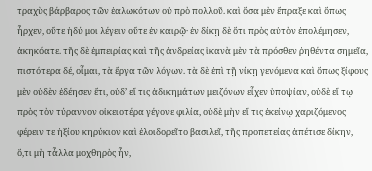τραχὺς βάρβαρος τῶν ἑαλωκότων οὐ πρὸ πολλοῦ. καὶ ὅσα μὲν ἔπραξε καὶ ὅπως ἦρχεν, οὔτε ἡδύ μοι λέγειν οὔτε ἐν καιρῷ· ἐν δίκῃ δὲ ὅτι πρὸς αὐτὸν ἐπολέμησεν, ἀκηκόατε. τῆς δὲ ἐμπειρίας καὶ τῆς ἀνδρείας ἱκανὰ μὲν τὰ πρόσθεν ῥηθέντα σημεῖα, πιστότερα δέ, οἶμαι, τὰ ἔργα τῶν λόγων. τὰ δὲ ἐπὶ τῇ νίκῃ γενόμενα καὶ ὅπως ξίφους μὲν οὐδὲν ἐδέησεν ἔτι, οὐδ’ εἴ τις ἀδικημάτων μειζόνων εἶχεν ὑποψίαν, οὐδὲ εἴ τῳ πρὸς τὸν τύραννον οἰκειοτέρα γέγονε φιλία, οὐδὲ μὴν εἴ τις ἐκείνῳ χαριζόμενος φέρειν τε ἠξίου κηρύκιον καὶ ἐλοιδορεῖτο βασιλεῖ, τῆς προπετείας ἀπέτισε δίκην, ὅ,τι μὴ τἆλλα μοχθηρὸς ἦν,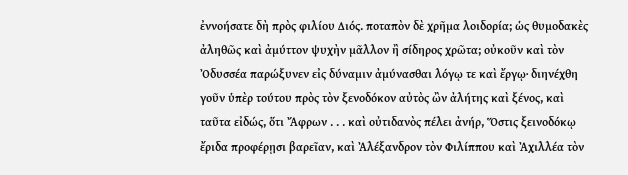ἐννοήσατε δὴ πρὸς φιλίου Διός. ποταπὸν δὲ χρῆμα λοιδορία; ὡς θυμοδακὲς ἀληθῶς καὶ ἀμύττον ψυχὴν μᾶλλον ἢ σίδηρος χρῶτα; οὐκοῦν καὶ τὸν Ὀδυσσέα παρώξυνεν εἰς δύναμιν ἀμύνασθαι λόγῳ τε καὶ ἔργῳ· διηνέχθη γοῦν ὑπὲρ τούτου πρὸς τὸν ξενοδόκον αὐτὸς ὢν ἀλήτης καὶ ξένος, καὶ ταῦτα εἰδώς, ὅτι Ἄφρων . . . καὶ οὐτιδανὸς πέλει ἀνήρ, Ὅστις ξεινοδόκῳ ἔριδα προφέρῃσι βαρεῖαν, καὶ Ἀλέξανδρον τὸν Φιλίππου καὶ Ἀχιλλέα τὸν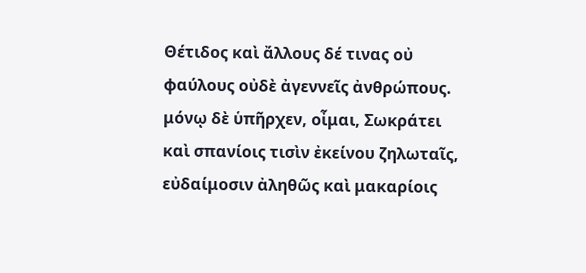Θέτιδος καὶ ἄλλους δέ τινας οὐ φαύλους οὐδὲ ἀγεννεῖς ἀνθρώπους. μόνῳ δὲ ὑπῆρχεν, οἶμαι, Σωκράτει καὶ σπανίοις τισὶν ἐκείνου ζηλωταῖς, εὐδαίμοσιν ἀληθῶς καὶ μακαρίοις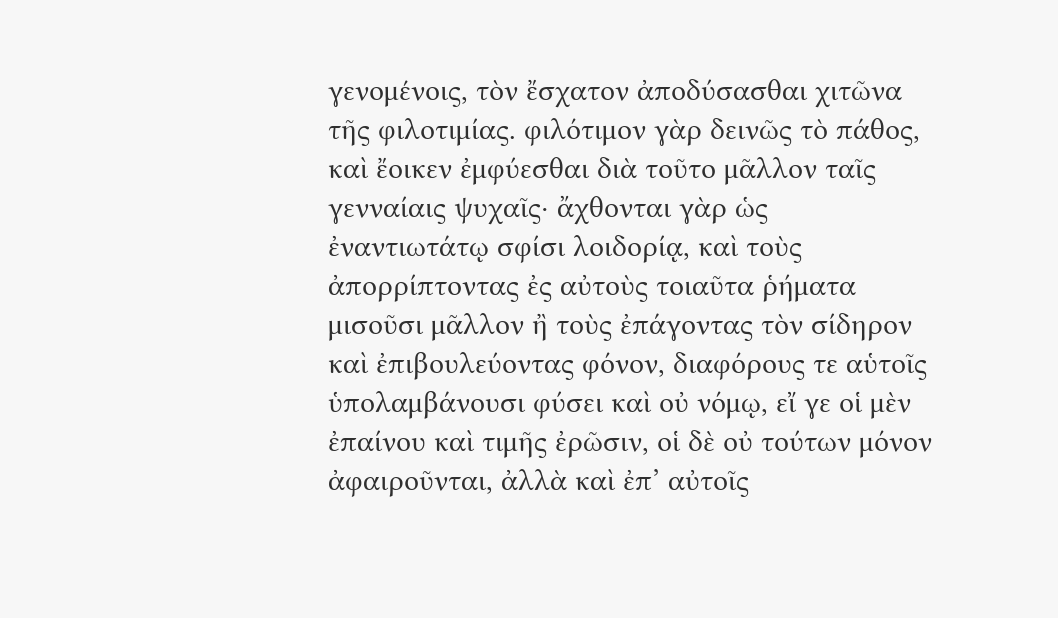γενομένοις, τὸν ἔσχατον ἀποδύσασθαι χιτῶνα τῆς φιλοτιμίας. φιλότιμον γὰρ δεινῶς τὸ πάθος, καὶ ἔοικεν ἐμφύεσθαι διὰ τοῦτο μᾶλλον ταῖς γενναίαις ψυχαῖς· ἄχθονται γὰρ ὡς ἐναντιωτάτῳ σφίσι λοιδορίᾳ, καὶ τοὺς ἀπορρίπτοντας ἐς αὐτοὺς τοιαῦτα ῥήματα μισοῦσι μᾶλλον ἢ τοὺς ἐπάγοντας τὸν σίδηρον καὶ ἐπιβουλεύοντας φόνον, διαφόρους τε αὑτοῖς ὑπολαμβάνουσι φύσει καὶ οὐ νόμῳ, εἴ γε οἱ μὲν ἐπαίνου καὶ τιμῆς ἐρῶσιν, οἱ δὲ οὐ τούτων μόνον ἀφαιροῦνται, ἀλλὰ καὶ ἐπ’ αὐτοῖς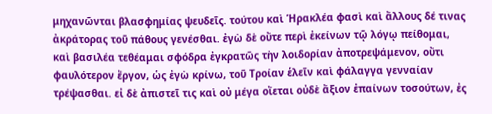μηχανῶνται βλασφημίας ψευδεῖς. τούτου καὶ Ἡρακλέα φασὶ καὶ ἄλλους δέ τινας ἀκράτορας τοῦ πάθους γενέσθαι. ἐγὼ δὲ οὔτε περὶ ἐκείνων τῷ λόγῳ πείθομαι, καὶ βασιλέα τεθέαμαι σφόδρα ἐγκρατῶς τὴν λοιδορίαν ἀποτρεψάμενον, οὔτι φαυλότερον ἔργον, ὡς ἐγὼ κρίνω, τοῦ Τροίαν ἑλεῖν καὶ φάλαγγα γενναίαν τρέψασθαι. εἰ δὲ ἀπιστεῖ τις καὶ οὐ μέγα οἴεται οὐδὲ ἄξιον ἐπαίνων τοσούτων, ἐς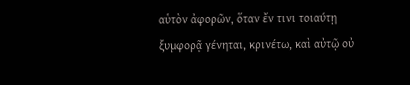αὑτὸν ἀφορῶν, ὅταν ἔν τινι τοιαύτῃ ξυμφορᾷ γένηται, κρινέτω, καὶ αὐτῷ οὐ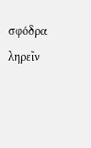σφόδρα ληρεῖν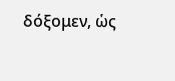δόξομεν, ὡς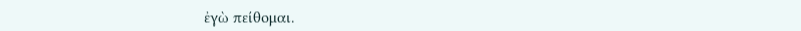ἐγὼ πείθομαι.